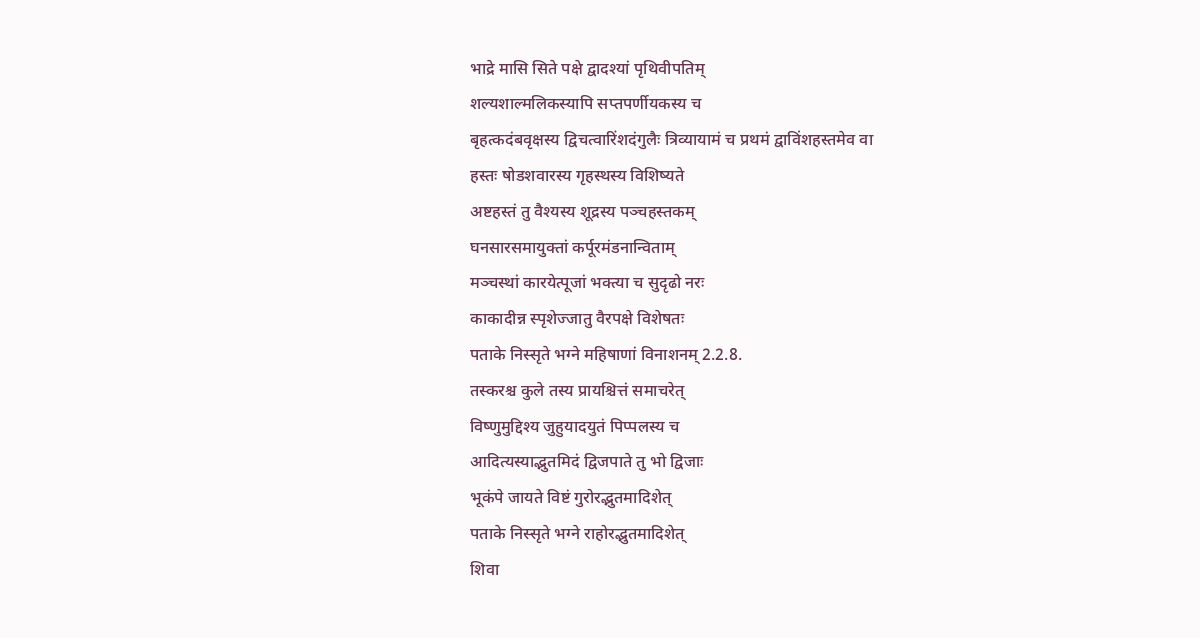भाद्रे मासि सिते पक्षे द्वादश्यां पृथिवीपतिम्
शल्यशाल्मलिकस्यापि सप्तपर्णीयकस्य च
बृहत्कदंबवृक्षस्य द्विचत्वारिंशदंगुलैः त्रिव्यायामं च प्रथमं द्वाविंशहस्तमेव वा
हस्तः षोडशवारस्य गृहस्थस्य विशिष्यते
अष्टहस्तं तु वैश्यस्य शूद्रस्य पञ्चहस्तकम्
घनसारसमायुक्तां कर्पूरमंडनान्विताम्
मञ्चस्थां कारयेत्पूजां भक्त्या च सुदृढो नरः
काकादीन्न स्पृशेज्जातु वैरपक्षे विशेषतः
पताके निस्सृते भग्ने महिषाणां विनाशनम् 2.2.8.
तस्करश्च कुले तस्य प्रायश्चित्तं समाचरेत्
विष्णुमुद्दिश्य जुहुयादयुतं पिप्पलस्य च
आदित्यस्याद्भुतमिदं द्विजपाते तु भो द्विजाः
भूकंपे जायते विष्टं गुरोरद्भुतमादिशेत्
पताके निस्सृते भग्ने राहोरद्भुतमादिशेत्
शिवा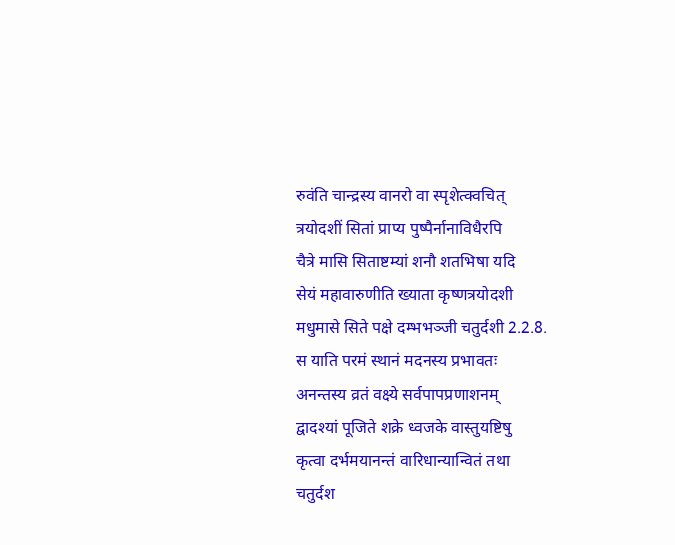रुवंति चान्द्रस्य वानरो वा स्पृशेत्क्वचित्
त्रयोदशीं सितां प्राप्य पुष्पैर्नानाविधैरपि
चैत्रे मासि सिताष्टम्यां शनौ शतभिषा यदि
सेयं महावारुणीति ख्याता कृष्णत्रयोदशी
मधुमासे सिते पक्षे दम्भभञ्जी चतुर्दशी 2.2.8.
स याति परमं स्थानं मदनस्य प्रभावतः
अनन्तस्य व्रतं वक्ष्ये सर्वपापप्रणाशनम्
द्वादश्यां पूजिते शक्रे ध्वजके वास्तुयष्टिषु
कृत्वा दर्भमयानन्तं वारिधान्यान्वितं तथा
चतुर्दश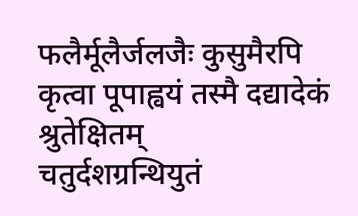फलैर्मूलैर्जलजैः कुसुमैरपि
कृत्वा पूपाह्वयं तस्मै दद्यादेकं श्रुतेक्षितम्
चतुर्दशग्रन्थियुतं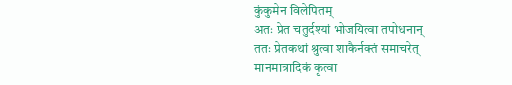कुंकुमेन विलेपितम्
अतः प्रेत चतुर्दश्यां भोजयित्वा तपोधनान्
ततः प्रेतकथां श्रुत्वा शाकैर्नक्तं समाचरेत्
मानमात्रादिकं कृत्वा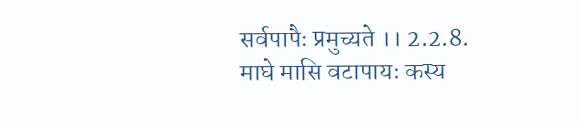सर्वपापैः प्रमुच्यते ।। 2.2.8.
माघे मासि वटापायः कस्य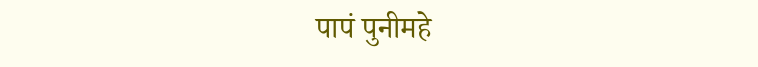पापं पुनीमहे